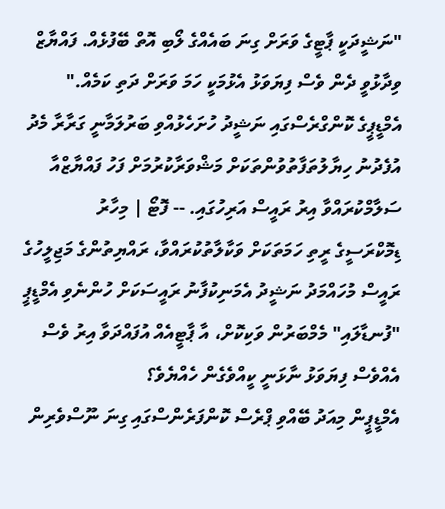"ނަޝީދަކީ ޕާޓީގެ ވަރަށް ގިނަ ބައެއްގެ ލޯބި އޮތް ބޭފުޅެއް. ފައްޔާޒް ވިދާޅުވީ ދެން ވެސް ފިޔަވަޅު އެޅުމަކީ ހަމަ ވަރަށް ދަތި ކަމެއް."
އެމްޑީޕީގެ ކޮންގްރެސްގައި ނަޝީދު ހުށަހެޅުއްވި ބަރުލަމާނީ ގަރާރާ މެދު އުފެދުނު ހިޔާލުތަފާތުވުންތަކަށް މަޝްވަރާކުރުމަށް ފަހު ފައްޔާޒްއާ ސަލާމްކުރައްވާ އިރު ރައީސް އަރިހުގައި. -- ފޮޓޯ | މިހާރު
ޑިމޮކްރަސީގެ ރީތި ހަމަތަކަށް ވަކާލާތުކުރައްވާ، ރައްޔިތުންގެ މަޖިލީހުގެ ރައީސް މުހައްމަދު ނަޝީދު އެމަނިކުފާނު ރައީސަކަށް ހުންނެވި އެމްޑީޕީ "ފުނޑާލައި" މެމްބަރުން ވަކިކޮށް، އާ ޕާޓީއެއް އުފައްދަވާ އިރު ވެސް އެއްވެސް ފިޔަވަޅު ނާޅަނީ ކީއްވެގެން ހެއްޔެވެ؟
އެމްޑީޕީން މިއަދު ބޭއްވި ޕްރެސް ކޮންފަރެންސްގައި ގިނަ ނޫސްވެރިން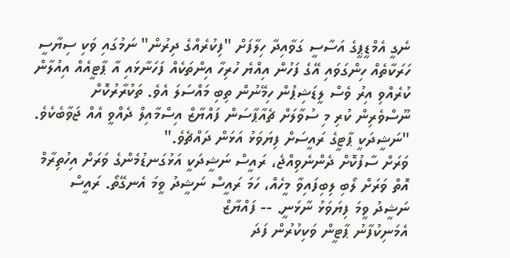ނެގީ އެމްޑީޕީގެ އަސާސީ ގަވާއިދާ ހިލާފަށް "ފިކުރެއްގެ ދިރުން" ނަމުގައި ވަކި ސިޔާސީ ހަރަކާތެއް ހިންގަވައި އޭގެ ފަހުން އިއްޔެ ހުރިހާ އިންތަކެއް ފަހަނާޅައި އާ ޕާޓީއެއް އިއުލާން ކުރެއްވި އިރު ވެސް ލީޑަޝިޕުން ހިމޭނުން ތިބި މައްސަލަ އެވެ. ތަކުރާރުކޮށް ނޫސްވެރިން ކުރި މި ސުވާލަށް ޗެއާޕާސަން ފައްޔާޒް އިސްމާއިލް ދެއްވީ އެއް ޖަވާބެކެވެ.
"ނަޝީދަކީ ޕާޓީގެ ރައީސަށް ފިޔަވަޅު އަޅަން ދައްޗެވެ."
ވަރަށް ސާފުކޮށް ދެންނެވިއްޖެ، ރައީސް ނަޝީދަކީ އަޅުގަނޑުމެންގެ ވަރަށް އިހުތިރާމް އޮތް ވަރަށް ލޯބި ލިބިފައިވާ މީހެއް، ހަމަ ރައީސް ނަޝީދު ވީމަ އެނގޭތޯ. ރައީސް ނަޝީދު ވީމަ ފިޔަވަޅު ނާޅަނީ. -- ފައްޔާޒް
އެމަނިކުފާނު ޕާޓީން ވަކިކުރުން ފަދަ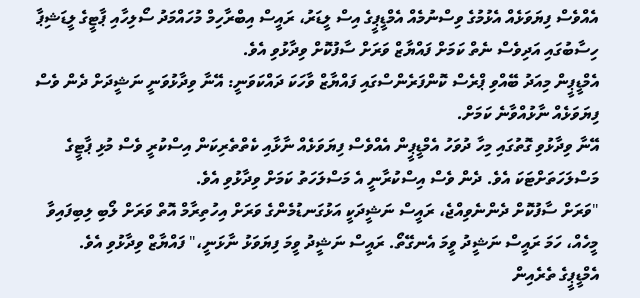އެއްވެސް ފިޔަވަޅެއް އެޅުމުގެ ވިސްނުމެއް އެމްޑީޕީގެ އިސް ލީޑަރު، ރައީސް އިބްރާހިމް މުހައްމަދު ސޯލިހާއި ޕާޓީގެ ލީޑަޝިޕާ ހިސާބުގައި އަދިވެސް ނެތް ކަމަށް ފައްޔާޒް ވަރަށް ސާފުކޮށް ވިދާޅުވި އެވެ.
އެމްޑީޕީން މިއަދު ބޭއްވި ޕްރެސް ކޮންފަރެންސްގައި ފައްޔާޒް ވާހަކަ ދައްކަވަނީ: އޭނާ ވިދާޅުވަނީ ނަޝީދަށް ދެން ވެސް ފިޔަވަޅެއް ނާޅުއްވާނެ ކަމަށް.
އޭނާ ވިދާޅުވި ގޮތުގައި މިހާ ދުވަހު އެމްޑީޕީން އެއްވެސް ފިޔަވަޅެއް ނާޅާއި ކެތްތެރިކަން އިސްކުރީ ވެސް މުޅި ޕާޓީގެ މަސްލަހަތަށްޓަކަ އެވެ. ދެން ވެސް އިސްކުރާނީ އެ މަސްލަހަތު ކަމަށް ވިދާޅުވި އެވެ.
"ވަރަށް ސާފުކޮށް ދެންނެވިއްޖެ، ރައީސް ނަޝީދަކީ އަޅުގަނޑުމެންގެ ވަރަށް އިހުތިރާމް އޮތް ވަރަށް ލޯބި ލިބިފައިވާ މީހެއް، ހަމަ ރައީސް ނަޝީދު ވީމަ އެނގޭތޯ. ރައީސް ނަޝީދު ވީމަ ފިޔަވަޅު ނާޅަނީ،" ފައްޔާޒް ވިދާޅުވި އެވެ.
އެމްޑީޕީގެ ތެރެއިން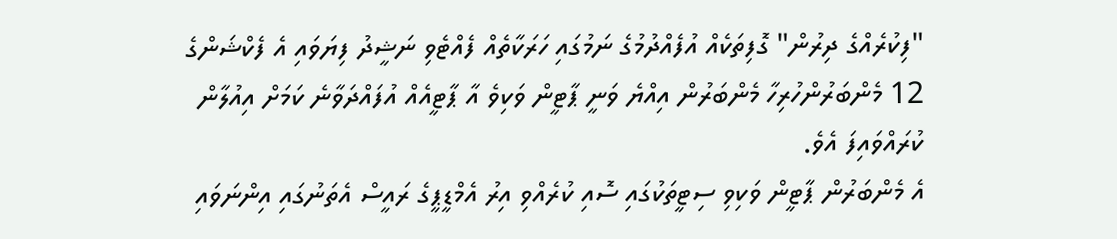"ފިކުރެއްގެ ދިރުން" ގޮފިތަކެއް އުފެއްދުމުގެ ނަމުގައި ހަރަކާތެއް ފެއްޓެވި ނަޝީދު ފިޔަވައި އެ ފެކްޝަންގެ 12 މެންބަރުންހުރިހާ މެންބަރުން އިއްޔެ ވަނީ ޕާޓީން ވަކިވެ އާ ޕާޓީއެއް އުފައްދަވާނެ ކަމަށް އިއުލާން ކުރައްވައިފަ އެވެ.
އެ މެންބަރުން ޕާޓީން ވަކިވި ސިޓީތަކުގައި ސޮއި ކުރެއްވި އިރު އެމްޑީޕީގެ ރައީސް އެތަނުގައި އިންނަވައި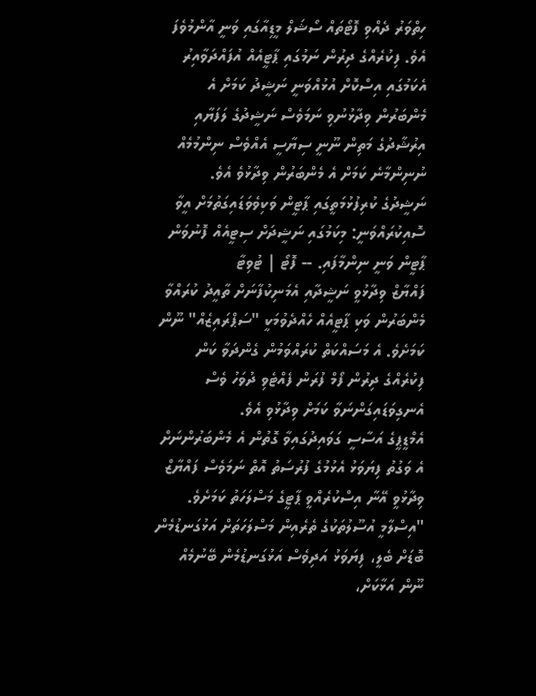ހިތްވަރު ދެއްވި ފޮޓޯތައް ސޯޝަލް މީޑިއާގައި ވަނީ އާންމުވެފަ އެވެ. ފިކުރެއްގެ ދިރުން ނަމުގައި ޕާޓީއެއް އުފައްދަވާއިރު އެކަމުގައި އިސްކޮށް އުޅުއްވަނީ ނަޝީދު ކަމަށް އެ މެންބަރުން ވިދާޅުނުވި ނަމަވެސް ނަޝީދުގެ ލަފަޔާއި އިރުޝާދުގެ މަތިން ނޫނީ ސިޔާސީ އެއްވެސް ނިންމުމެއް ނުނިންމާނެ ކަމަށް އެ މެންބަރުން ވިދާޅުވެ އެވެ.
ނަޝީދުގެ ކުރިފުޅުމަތީގައި ޕާޓީން ވަކިވެވަޑައިގަތުމަށް އީވާ ސޮއިކުރައްވަނީ: މިކަމުގައި ނަޝީދަށް ސިޓީއެއް ފޮނުވަން ޕާޓީން ވަނީ ނިންމާފައި. -- ފޮޓޯ | ޓުވިޓާ
ފައްޔާޒް ވިދާޅުވީ ނަޝީދާއި އެމަނިކުފާނަށް ތާއީދު ކުރައްވާ މެންބަރުން ވަކި ޕާޓީއެއް ހެއްދެވުމަކީ "ސަޕްރައިޒެއް" ނޫން ކަމަށެވެ. އެ މަސައްކަތް ކުރައްވަމުން ގެންދަވާ ކަން ފިކުރެއްގެ ދިރުން ފޯމް ފުރަން ފެއްޓެވި ދުވަހު ވެސް އެނގިވަޑައިގަންނަވާ ކަމަށް ވިދާޅުވި އެވެ.
އެމްޑީޕީގެ އަސާސީ ގަވައިދުގައިވާ ގޮތުން އެ މެންބަރުންނަށް އެ ވަގުތު ފިޔަވަޅު އެޅުމުގެ ފުރުސަތު އޮތް ނަމަވެސް ފައްޔާޒް ވިދާޅުވީ އޭނާ އިސްކުރެއްވީ ޕާޓީގެ މަސްލަހަތު ކަމަށެވެ.
"އިސްލާމީ އުސޫލުތަކުގެ ތެރެއިން މަސްލަހަތަށް އަޅުގަނޑުމެން ބޮޑަށް ބެލީ، ފިޔަވަޅު އަދިވެސް އަޅުގަނޑުމެން ބޭނުމެއް ނޫން އަޅާކަށް،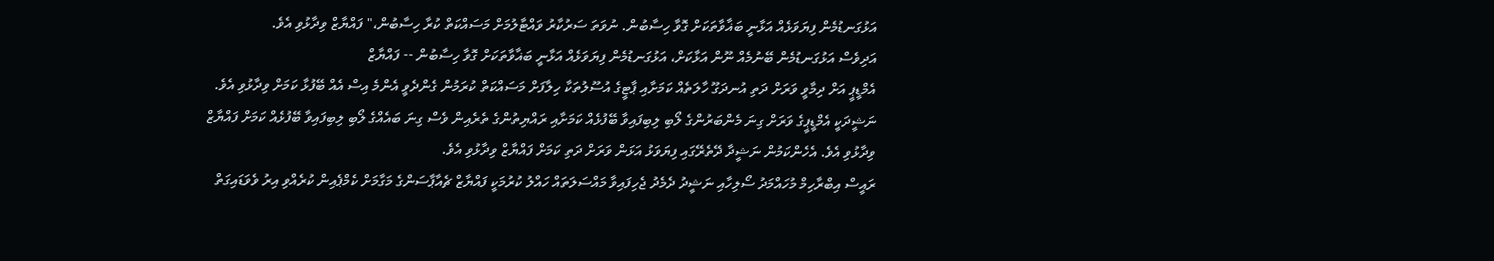އަޅުގަނޑުމެން ފިޔަވަޅެއް އަޅާނީ ބަޣާވާތަކަށް ގޮވާ ހިސާބުން. ނުވަތަ ސަރުކާރު ވައްޓާލުމަށް މަސައްކަތް ކުރާ ހިސާބުން،" ފައްޔާޒް ވިދާޅުވި އެވެ.
އަދިވެސް އަޅުގަނޑުމެން ބޭނުމެއް ނޫން އަޅާކަށް، އަޅުގަނޑުމެން ފިޔަވަޅެއް އަޅާނީ ބަޣާވާތަކަށް ގޮވާ ހިސާބުން -- ފައްޔާޒް
އެމްޑީޕީ އަށް ދިމާވީ ވަރަށް ދަތި އުނދަގޫ ހާލަތެއް ކަމަށާއި ޕާޓީގެ އުސޫލުތަކާ ހިލާފަށް މަސައްކަތް ކުރަމުން ގެންދެވީ އެންމެ އިސް އެއް ބޭފުޅާ ކަމަށް ވިދާޅުވި އެވެ.
ނަޝީދަކީ އެމްޑީޕީގެ ވަރަށް ގިނަ މެންބަރުންގެ ލޯބި ލިބިފައިވާ ބޭފުޅެއް ކަމަށާއި ރައްޔިތުންގެ ތެރެއިން ވެސް ގިނަ ބައެއްގެ ލޯބި ލިބިފައިވާ ބޭފުޅެއް ކަމަށް ފައްޔާޒް ވިދާޅުވި އެވެ. އެހެންކަމުން ނަޝީދާ ދޭތެރޭގައި ފިޔަވަޅު އަޅަން ވަރަށް ދަތި ކަމަށް ފައްޔާޒް ވިދާޅުވި އެވެ.
ރައީސް އިބްރާހިމް މުހައްމަދު ސޯލިހާއި ނަޝީދު ދެމެދު ޖެހިފައިވާ މައްސަލަތައް ހައްލު ކުރުމަކީ ފައްޔާޒް ޗެއާޕާސަންގެ މަގާމަށް ކެމްޕެއިން ކުރެއްވި އިރު ވެވަޑައިގަތް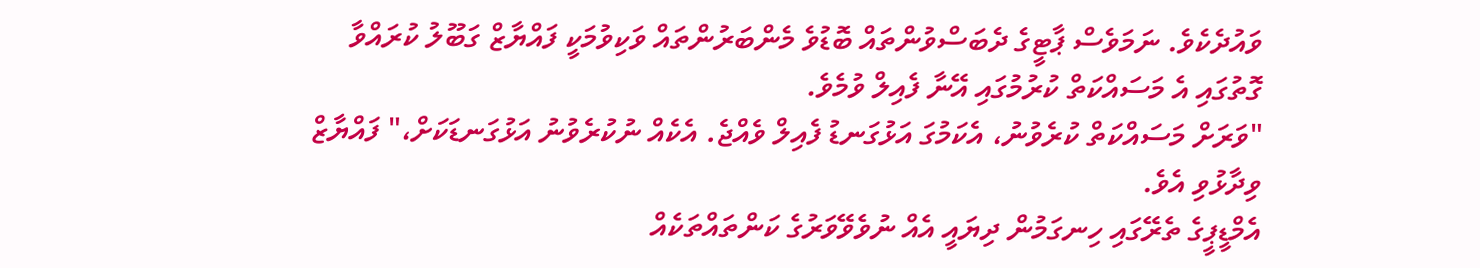ވައުދެކެވެ. ނަމަވެސް ޕާޓީގެ ދެބަސްވުންތައް ބޮޑުވެ މެންބަރުންތައް ވަކިވުމަކީ ފައްޔާޒް ގަބޫލު ކުރައްވާ ގޮތުގައި އެ މަސައްކަތް ކުރުމުގައި އޭނާ ފެއިލް ވުމެވެ.
"ވަރަށް މަސައްކަތް ކުރެވުނު، އެކަމުގަ އަޅުގަނޑު ފެއިލް ވެއްޖެ. އެކެއް ނުކުރެވުނު އަޅުގަނޑަކަށް،" ފައްޔާޒް ވިދާޅުވި އެވެ.
އެމްޑީޕީގެ ތެރޭގައި ހިނގަމުން ދިޔައީ އެއް ނުވެވޭވަރުގެ ކަންތައްތަކެއް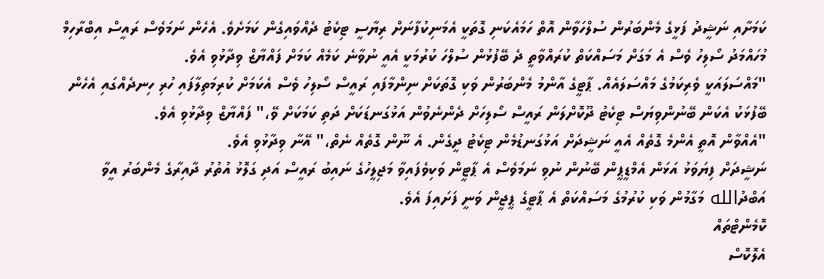ކަމަށާއި ނަޝީދު ފަޅީގެ މެންބަރުން ސުލްހަވާން އޮތް ހަމައެކަނި ގޮތަކީ އެމަނިކުފާނަށް ރިޔާސީ ޓިކެޓު ދެއްވައިގެން ކަމަށެވެ. އެހެން ނަމަވެސް ރައީސް އިބްރާހިމް މުހައްމަދު ސޯލިހު ވެސް އެ މަގަށް މަސައްކަތް ކުރައްވާތީ ދެ ބޭފުޅުން ސުލްހަ ކުރުމަކީ އެއީ ނުވާނެ ކަމެއް ކަމަށް ފައްޔާޒް ވިދާޅުވި އެވެ.
"މައްސަލައަކީ ވެރިކަމުގެ މައްސަލައެއް. ޕާޓީގެ އާންމު މެންބަރުން ވަކި ގޮތަކަށް ނިންމާފައި ރައީސް ސޯލިހު ވެސް އެކަމަށް ކުރިމަތިލާފައި ހުރި ހިނދެއްގައި އެހެން ބޭފުޅަކު އެކަން ބޭނުންވިޔަސް ޓިކެޓު ދޫކޮށްލަން ރައީސް ސޯލިހަށް ދެންނެވުން އަޅުގަނޑަކަށް ދަތި ކަމަކަށް ވޭ،" ފައްޔާޒް ވިދާޅުވި އެވެ.
"އެއްވާން އޮތީ އެންމެ ގޮތެއް އެއީ ނަޝީދަށް އަޅުގަނޑުމެން ޓިކެޓު ދީގެން. އެ ނޫން ގޮތެއް ނެތް،" އޭނާ ވިދާޅުވި އެވެ.
ނަޝީދަށް ފިޔަވަޅު އަޅަން އެމްޑީޕީން ބޭނުން ނުވި ނަމަވެސް އެ ޕާޓީން ވަކިވެފައިވާ މަޖިލީހުގެ ނައިބު ރައީސް އަދި ގަލޮޅު އުތުރު ދާއިރާގެ މެންބަރު އީވާ އަބްދުالله މަގާމުން ވަކި ކުރުމުގެ މަސައްކަތް އެ ޕާޓީގެ ޕީޖީން ވަނީ ފަށައިފަ އެވެ.
ކޮމެންޓްތައް
އެލޮކޮސް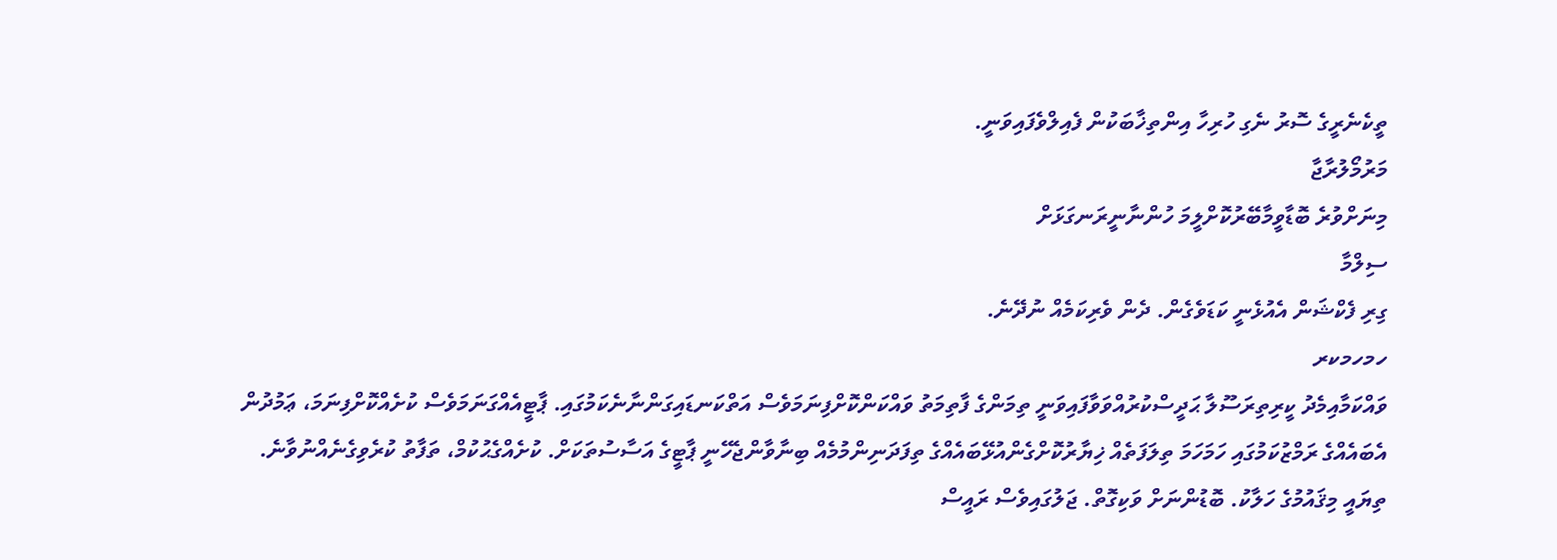ތީކެނެރީގެ ސޮރު ނެގި ހުރިހާ އިންތިޚާބަކުން ފެއިލްވެފައިވަނީ.
މަރުމޯލުރާޖާ
މިނަށްވުރެ ބޮޑާވީމާބޭރުކޮށްލީމަ ހުންނާނީރަނގަޅަށް
ސިލްމާ
ގިރި ފެކްޝަން އެއުޅެނީ ކަޑަވެގެން. ދެން ވެރިކަމެއް ނުދޭނެ.
ހމހމކރ
ވައްކަމާއިމެދު ކީރިތިރަސޫލާ ޙަދީސްކުރުއްވަވާފައިވަނީ ތިމަންގެ ފާތިމަތު ވައްކަންކޮށްފިނަމަވެސް އަތްކަނޑައިގަންނާނެކަމުގައި. ޕާޓީއެއްގަނަމަވެސް ކުށެއްކޮށްފިނަމަ، ޢަމުދުން އެބައެއްގެ ރަމްޒުކަމުގައި ހަމަހަމަ ތިލަފަތެއް ޚިޔާރުކޮށްގެންއުޅޭބައެއްގެ ތިފަދަނިންމުމެއް ބިނާވާންޖެހޭނީ ޕާޓީގެ އަސާސުތަކަށް. ކުށެއްގެޙުކުމް، ތަފާތު ކުރެވިގެނެއްނުވާނެ. ތިޔައީ މިޤައުމުގެ ހަލާކު. ބޮޑުންނަށް ވަކިގޮތް. ޖަލުގައިވެސް ރައީސް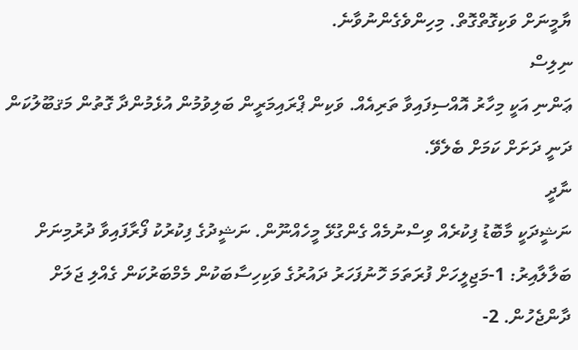ޔާމީނަށް ވަކިގޮތްގޮތް. މިހިންވެގެންނުވާނެ.
ނިލިސް
ޢަންނި އަކީ މިހާރު އޮއްސިފައިވާ ތަރިއެއް. ވަކިން ޕްރައިމަރީން ބަލިވުމުން އުޅެމުންދާ ގޮތުން މަޤބޫލުކަން ދަނީ ދަށަށް ކަމަށް ބެލެވޭ.
ނާދީ
ނަޝީދަކީ މާބޮޑު ފިކުރެއް ވިސްނުމެއް ގެންގުޅޭ މީހެއްނޫން. ނަޝީދުގެ ފިކުރުކު ފޯރާފައިވާ ދުރުމިނަށް ބަލާލާއިރު: 1-މަޖިލީހަށް ފުރަތަމަ ހޮނުފަހަރު ދައުރުގެ ވަކިހިސާބަކުން މެމްބަރުކަން ގެއްލި ޖަލަށް ދާންޖެހުން. 2-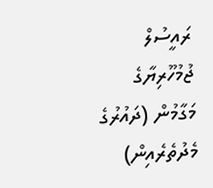ރައީސުލް ޖުމުހޫރިޔާގެ މަގާމުން (ދައުރުގެ މެދުތެރެއިން)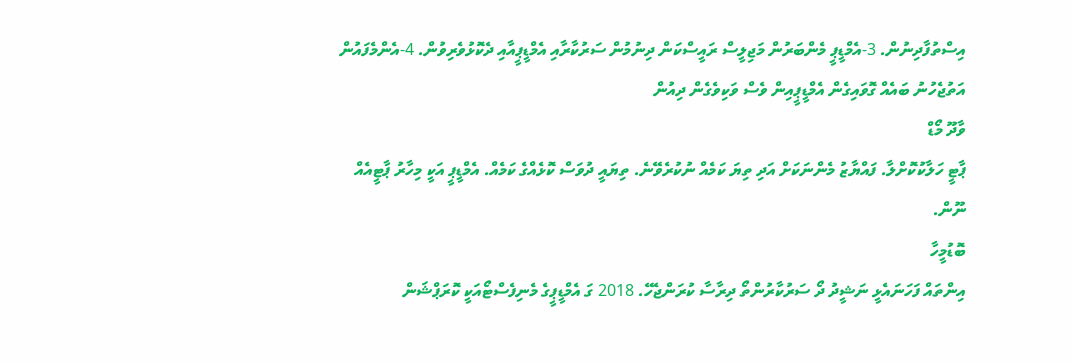އިސްތުފާދިނުން. 3-އެމްޑީޕީ މެންބަރުން މަޖިލީސް ރައީސްކަން ދިނުމުން ސަރުކާރާއި އެމްޑީޕީއާއި ދެކޮޅުވެރިވުން. 4-އެންމެފައުން އަތުޖެހުނު ބައެއް ގޮވައިގެން އެމްޑީޕީއިން ވެސް ވަކިވެގެން ދިއުން
ވާދޫ މޯޑް
ޕާޓީ ހަލާކުކޮށްލާ. ފައްޔާޒު މެންނަކަށް އަދި ތިޔަ ކަމެއް ނުކުރެވޭނެ. ތިޔައީ ދުވަސް ކޮޅެއްގެ ކަމެއް. އެމްޑީޕީ އަކީ މިހާރު ޕާޓީއެއް ނޫން.
ބޮޑުމީހާ
އިންތައް ފަހަނައެޅީ ނަޝީދު ދޯ ސަރުކާރުންތޯ ދިރާސާ ކުރަންޖެހޭ. 2018 ގަ އެމްޑީޕީގެ މެނިފެސްޓޯއަކީ ކޮރަޕްޝަން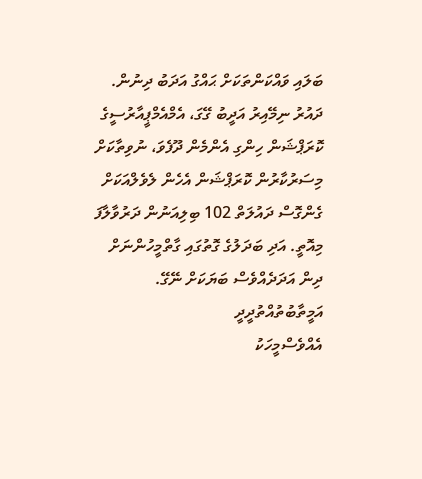ބަލައި ވައްކަންތަކަށް ޙައްގު އަދަބު ދިނުން. ދައުރު ނިމޭއިރު އަދީބު ގޭގަ، އެމްއެމްޕީއާރުސީގެ ކޮރަޕްޝަން ހިންގި އެންމެން ދޫފެވަ، ނުވިތާކަށް މިސަރުކާރުން ކޮރަޕްޝަން އެހެން ލެވެލްއަކަށް ގެންގޮސް ދައުލަތް 102 ބިލިއަނުން ދަރުވާލާފަ މިއޮތީ. އަދި ބަދަލުގެ ގޮތުގައި ގާތްމީހުންނަށް ދިން އަދަދެއްވެސް ބަޔަކަށް ނޭގޭ.
އަމީތާބުތުއްތުދީދީ
އެއްވެސްމީހަކު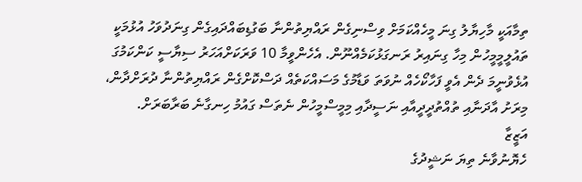ތިމާއަކީ މާހިޔާލު ގިނަ މީހެއްކަމަށް ވިސްނިގެން ރައްޔިތުންނާ ބަގުޑިބައްދައިގެން ގިނަދުވަހު އުޅުމަކީ ތައުލީމީމީހުން މިހާ ގިނައިރު ރަނގަޅުކަމެއްނޫން. އެހެންވީމާ 10 ވަރަކަށްއަހަރު ސިޔާސީ ކަންކަމުގަ އުޅެވުނީމަ ދެން އެވީ ފަހާކޯހެއް ނުވަތަ ވަޑާމުގެ މަސައްކަތެއް ދަސްކޮށްގެން ރައްޔިތުންނާ ދުރަށްދާން، މިރަށު އާދަނާއި ތުއްތުދީދީއާއި ނަސީދާއި މިމީސްމީހުން ނެތަސް ގައުމު ހިނގާނެ ބަރާބަރަށް.
އަޒީޒާ
ހެޔޮނުވާނެ ތިޔަ ނަޝީދުގެ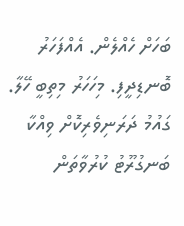ބަހަށް ހެއްލެން. އެއްފަހަރު ބޮނޑިދީފި. މިހަހަރު މިތިބީ ހޭލާ. ގައުމު ދަރަނިވެރިކޮށް ވިއްކާ ބަނގުރޫޓު ކުރުވާތަން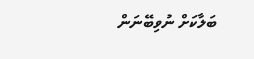ބަލާކަށް ނުވިބޭނަން